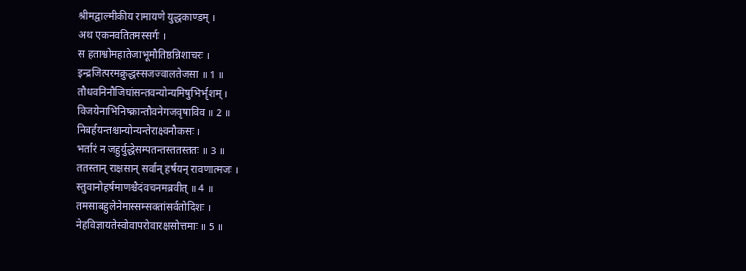श्रीमद्वाल्मीकीय रामायणे युद्धकाण्डम् ।
अथ एकनवतितमस्सर्गः ।
स हताश्वोमहातेजाभूमौतिष्ठन्निशाचरः ।
इन्द्रजित्परमक्रुद्धस्सजज्वालतेजसा ॥ 1 ॥
तौधवनिनौजिघांसन्तवन्योन्यमिषुभिर्भृशम् ।
विजयेनाभिनिष्क्रान्तौवनेगजवृषाविव ॥ 2 ॥
निबर्हयन्तश्चान्योन्यन्तेराक्ष्वनौकसः ।
भर्तारं न जहुर्युद्धेसम्पतन्तस्ततस्ततः ॥ 3 ॥
ततस्तान् राक्षसान् सर्वान् हर्षयन् रावणात्मजः ।
स्तुवानोहर्षमाणश्चैदंवचनमब्रवीत् ॥ 4 ॥
तमसाबहुलेनेमास्सम्सक्तांसर्वतोदिशः ।
नेहविज्ञायतेस्वोवापरोवारक्षसोत्तमाः ॥ 5 ॥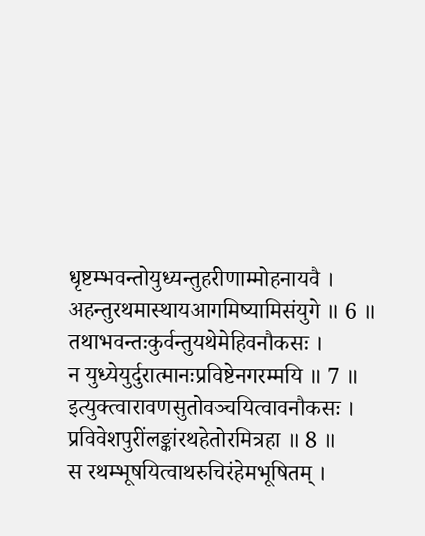धृष्टम्भवन्तोयुध्यन्तुहरीणाम्मोहनायवै ।
अहन्तुरथमास्थायआगमिष्यामिसंयुगे ॥ 6 ॥
तथाभवन्तःकुर्वन्तुयथेमेहिवनौकसः ।
न युध्येयुर्दुरात्मानःप्रविष्टेनगरम्मयि ॥ 7 ॥
इत्युक्त्वारावणसुतोवञ्चयित्वावनौकसः ।
प्रविवेशपुरींलङ्कांरथहेतोरमित्रहा ॥ 8 ॥
स रथम्भूषयित्वाथरुचिरंहेमभूषितम् ।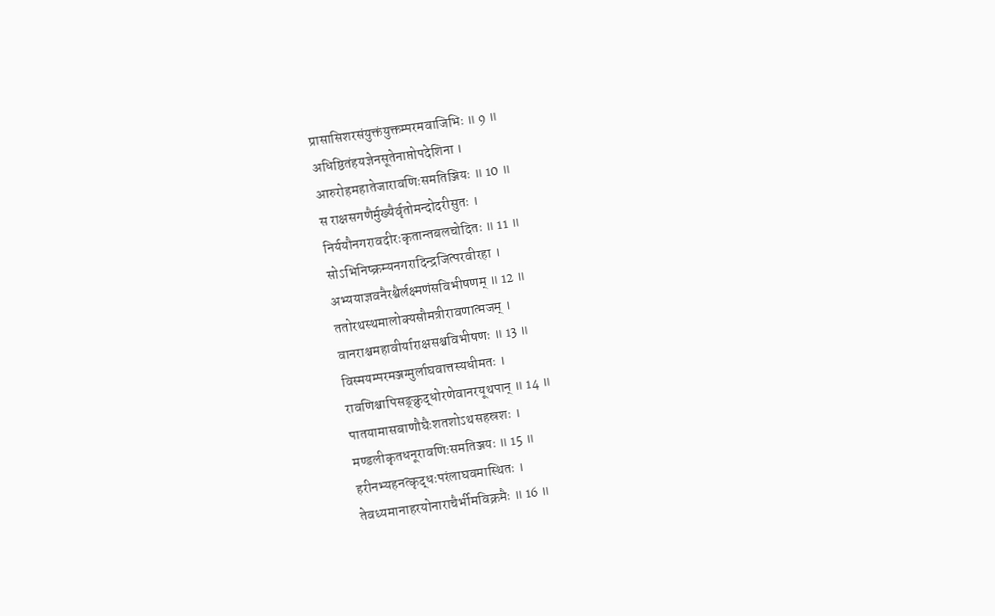प्रासासिशरसंयुक्तंयुक्तम्परमवाजिभिः ॥ 9 ॥
अधिष्ठितंहयज्ञेनसूतेनाप्तोपदेशिना ।
आरुरोहमहातेजारावणिःसमतिञ्जियः ॥ 10 ॥
स राक्षसगणैर्मुख्यैर्वृतोमन्दोदरीसुतः ।
निर्ययौनगरावदीरःकृतान्तबलचोदितः ॥ 11 ॥
सोऽभिनिष्क्रम्यनगरादिन्द्रजित्परवीरहा ।
अभ्ययाज्ञवनैरश्वैर्लक्ष्मणंसविभीषणम् ॥ 12 ॥
ततोरथस्थमालोक्यसौमत्रीरावणात्मजम् ।
वानराश्चमहावीर्याराक्षसश्चविभीषणः ॥ 13 ॥
विस्मयम्परमञ्जग्मुर्लाघवात्तस्यधीमतः ।
रावणिश्चापिसङ्क्रुद्धोरणेवानरयूथपान् ॥ 14 ॥
पातयामासबाणौघैःशतशोऽथसहस्रशः ।
मण्डलीकृतधनूरावणिःसमतिञ्जयः ॥ 15 ॥
हरीनभ्यहनत्कृद्धःपरंलाघवमास्थितः ।
तेवध्यमानाहरयोनाराचैर्भीमविक्रमैः ॥ 16 ॥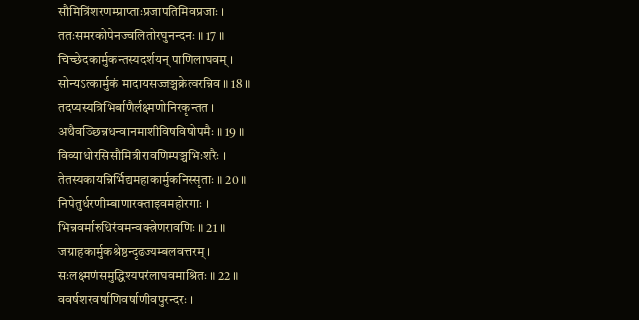सौमित्रिंशरणम्प्राप्ताःप्रजापतिमिवप्रजाः ।
ततःसमरकोपेनज्वलितोरघुनन्दनः ॥ 17 ॥
चिच्छेदकार्मुकन्तस्यदर्शयन् पाणिलाघवम् ।
सोन्यऽत्कार्मुकं मादायसज्जञ्चक्रेत्वरन्निव ॥ 18 ॥
तदप्यस्यत्रिभिर्बाणैर्लक्ष्मणोनिरकृन्तत ।
अथैवञ्छिन्नधन्वानमाशीविषविषोपमैः ॥ 19 ॥
विव्याधोरसिसौमित्रीरावणिम्पञ्चभिःशरैः ।
तेतस्यकायन्निर्भिद्यमहाकार्मुकनिस्सृताः ॥ 20 ॥
निपेतुर्धरणीम्बाणारक्ताइवमहोरगाः ।
भिन्नवर्मारुधिरंवमन्वक्त्रेणरावणिः ॥ 21 ॥
जग्राहकार्मुकश्रेष्ठन्दृढज्यम्बलवत्तरम् ।
सःलक्ष्मणंसमुद्धिश्यपरंलाघवमाश्रितः ॥ 22 ॥
ववर्षशरवर्षाणिवर्षाणीवपुरन्दरः ।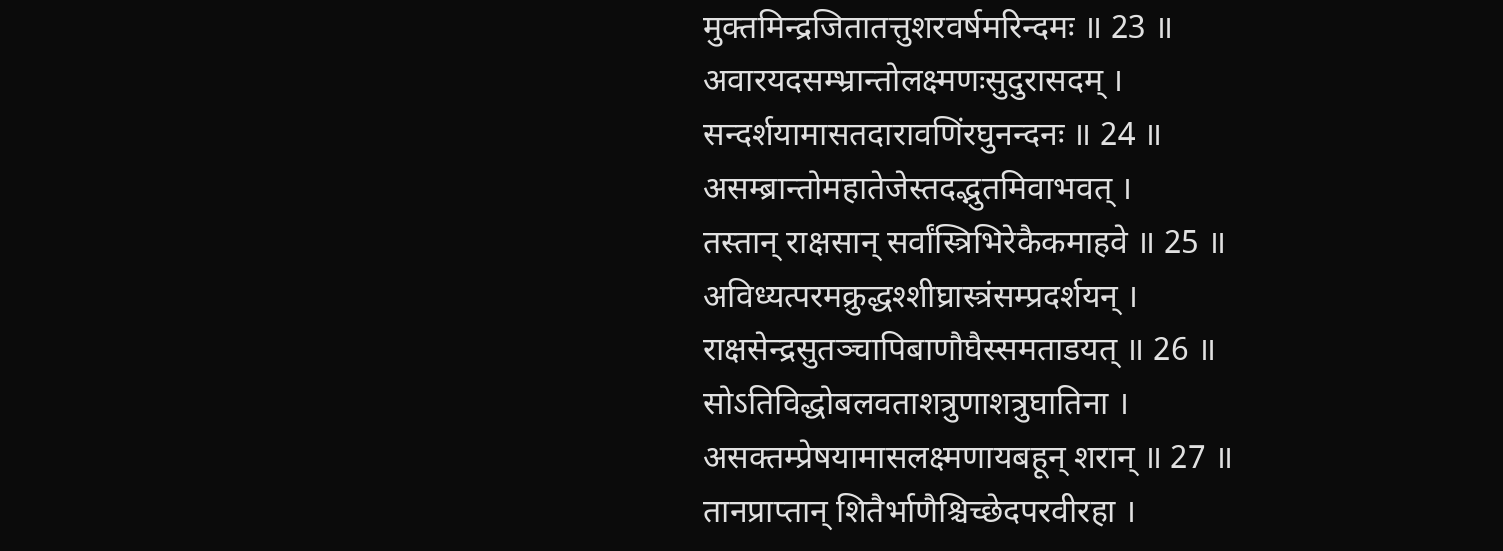मुक्तमिन्द्रजितातत्तुशरवर्षमरिन्दमः ॥ 23 ॥
अवारयदसम्भ्रान्तोलक्ष्मणःसुदुरासदम् ।
सन्दर्शयामासतदारावणिंरघुनन्दनः ॥ 24 ॥
असम्ब्रान्तोमहातेजेस्तदद्भुतमिवाभवत् ।
तस्तान् राक्षसान् सर्वांस्त्रिभिरेकैकमाहवे ॥ 25 ॥
अविध्यत्परमक्रुद्धश्शीघ्रास्त्रंसम्प्रदर्शयन् ।
राक्षसेन्द्रसुतञ्चापिबाणौघैस्समताडयत् ॥ 26 ॥
सोऽतिविद्धोबलवताशत्रुणाशत्रुघातिना ।
असक्तम्प्रेषयामासलक्ष्मणायबहून् शरान् ॥ 27 ॥
तानप्राप्तान् शितैर्भाणैश्चिच्छेदपरवीरहा ।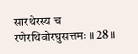सारथेरस्य च रणेरथिवोरघुसत्तमः ॥ 28 ॥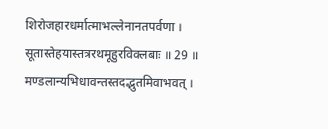शिरोजहारधर्मात्माभल्लेनानतपर्वणा ।
सूतास्तेहयास्तत्ररथमूहुरविक्लबाः ॥ 29 ॥
मण्डलान्यभिधावन्तस्तदद्भुतमिवाभवत् ।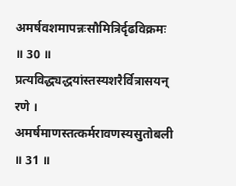अमर्षवशमापन्नःसौमित्रिर्दृढविक्रमः ॥ 30 ॥
प्रत्यविद्ध्यद्धयांस्तस्यशरैर्वित्रासयन् रणे ।
अमर्षमाणस्तत्कर्मरावणस्यसुतोबली ॥ 31 ॥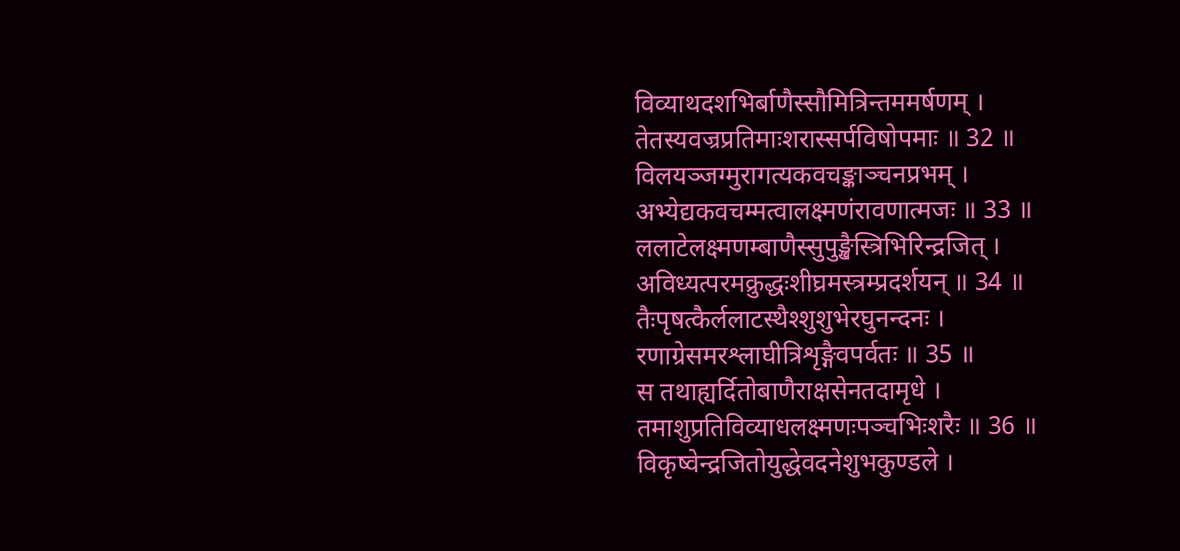विव्याथदशभिर्बाणैस्सौमित्रिन्तममर्षणम् ।
तेतस्यवज्रप्रतिमाःशरास्सर्पविषोपमाः ॥ 32 ॥
विलयञ्जग्मुरागत्यकवचङ्काञ्चनप्रभम् ।
अभ्येद्यकवचम्मत्वालक्ष्मणंरावणात्मजः ॥ 33 ॥
ललाटेलक्ष्मणम्बाणैस्सुपुङ्खैस्त्रिभिरिन्द्रजित् ।
अविध्यत्परमक्रुद्धःशीघ्रमस्त्रम्प्रदर्शयन् ॥ 34 ॥
तैःपृषत्कैर्ललाटस्थैश्शुशुभेरघुनन्दनः ।
रणाग्रेसमरश्लाघीत्रिशृङ्गैवपर्वतः ॥ 35 ॥
स तथाह्यर्दितोबाणैराक्षसेनतदामृधे ।
तमाशुप्रतिविव्याधलक्ष्मणःपञ्चभिःशरैः ॥ 36 ॥
विकृष्वेन्द्रजितोयुद्धेवदनेशुभकुण्डले ।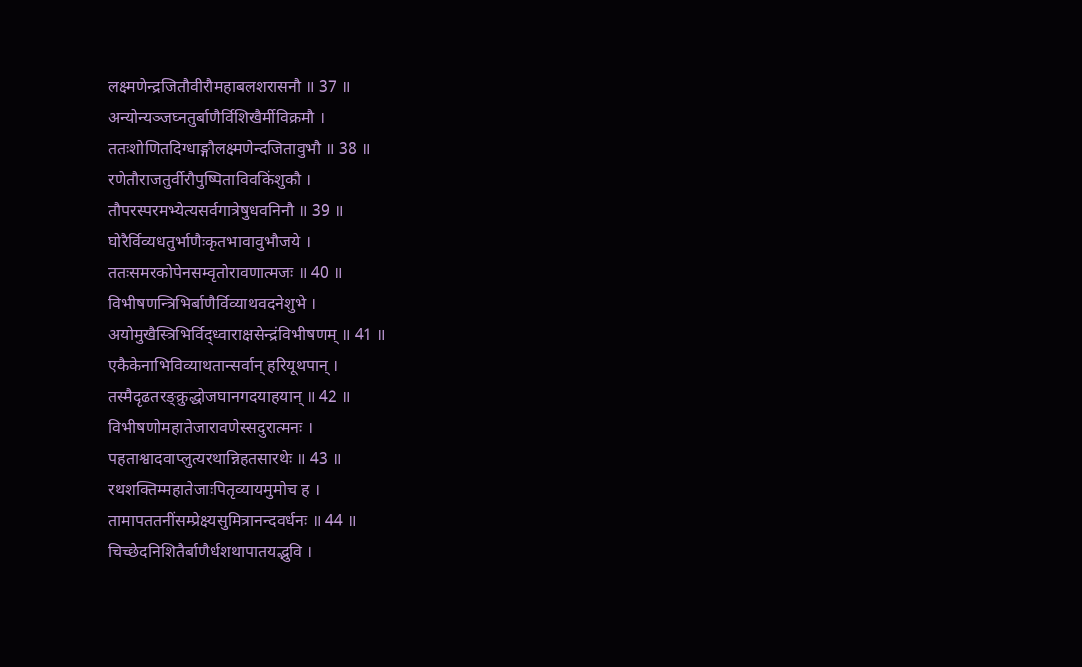लक्ष्मणेन्द्रजितौवीरौमहाबलशरासनौ ॥ 37 ॥
अन्योन्यञ्जघ्नतुर्बाणैर्विशिखैर्मीविक्रमौ ।
ततःशोणितदिग्धाङ्गौलक्ष्मणेन्दजितावुभौ ॥ 38 ॥
रणेतौराजतुर्वीरौपुष्पिताविवकिंशुकौ ।
तौपरस्परमभ्येत्यसर्वगात्रेषुधवनिनौ ॥ 39 ॥
घोरैर्विव्यधतुर्भाणैःकृतभावावुभौजये ।
ततःसमरकोपेनसम्वृतोरावणात्मजः ॥ 40 ॥
विभीषणन्त्रिभिर्बाणैर्विव्याथवदनेशुभे ।
अयोमुखैस्त्रिभिर्विद्ध्वाराक्षसेन्द्रंविभीषणम् ॥ 41 ॥
एकैकेनाभिविव्याथतान्सर्वान् हरियूथपान् ।
तस्मैदृढतरङ्क्रुद्धोजघानगदयाहयान् ॥ 42 ॥
विभीषणोमहातेजारावणेस्सदुरात्मनः ।
पहताश्वादवाप्लुत्यरथान्निहतसारथेः ॥ 43 ॥
रथशक्तिम्महातेजाःपितृव्यायमुमोच ह ।
तामापततनींसम्प्रेक्ष्यसुमित्रानन्दवर्धनः ॥ 44 ॥
चिच्छेदनिशितैर्बाणैर्धशथापातयद्भुवि ।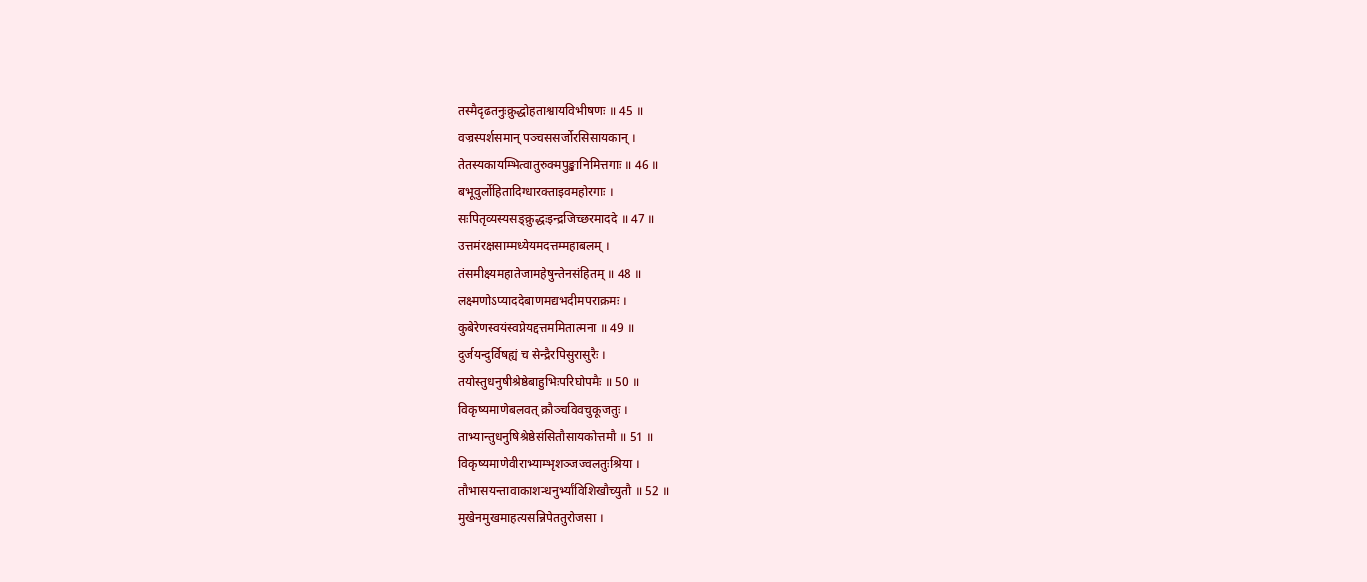तस्मैदृढतनुःक्रुद्धोहताश्वायविभीषणः ॥ 45 ॥
वज्रस्पर्शसमान् पञ्चससर्जोरसिसायकान् ।
तेतस्यकायम्भित्वातुरुक्मपुङ्खानिमित्तगाः ॥ 46 ॥
बभूवुर्लोहितादिग्धारक्ताइवमहोरगाः ।
सःपितृव्यस्यसङ्क्रुद्धःइन्द्रजिच्छरमाददे ॥ 47 ॥
उत्तमंरक्षसाम्मध्येयमदत्तम्महाबलम् ।
तंसमीक्ष्यमहातेजामहेषुन्तेनसंहितम् ॥ 48 ॥
लक्ष्मणोऽप्याददेबाणमद्यभदीमपराक्रमः ।
कुबेरेणस्वयंस्वप्नेयद्दत्तममितात्मना ॥ 49 ॥
दुर्जयन्दुर्विषह्यं च सेन्द्रैरपिसुरासुरैः ।
तयोस्तुधनुषीश्रेष्ठेबाहुभिःपरिघोपमैः ॥ 50 ॥
विकृष्यमाणेबलवत् क्रौञ्चविवचुकूजतुः ।
ताभ्यान्तुधनुषिश्रेष्ठेसंसितौसायकोत्तमौ ॥ 51 ॥
विकृष्यमाणेवीराभ्याम्भृशञ्जज्वलतुःश्रिया ।
तौभासयन्तावाकाशन्धनुर्भ्यांविशिखौच्युतौ ॥ 52 ॥
मुखेनमुखमाहत्यसन्निपेततुरोजसा ।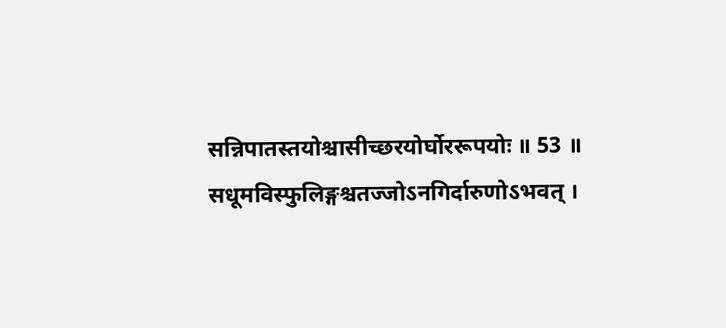सन्निपातस्तयोश्चासीच्छरयोर्घोररूपयोः ॥ 53 ॥
सधूमविस्फुलिङ्गश्चतज्जोऽनगिर्दारुणोऽभवत् ।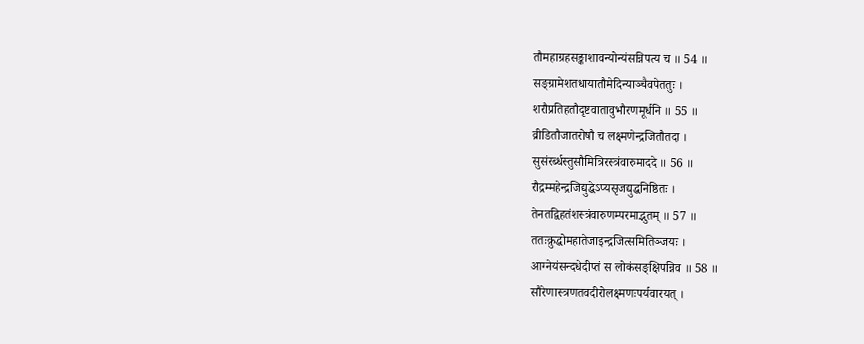तौमहाग्रहसङ्काशावन्योन्यंसन्निपत्य च ॥ 54 ॥
सङ्ग्रामेशतधायातौमेदिन्याञ्चैवपेततुः ।
शरौप्रतिहतौदृष्टवातावुभौरणमूर्धनि ॥ 55 ॥
व्रीडितौजातरोषौ च लक्ष्मणेन्द्रजितौतदा ।
सुसंरर्ब्धस्तुसौमित्रिरस्त्रंवारुमाददे ॥ 56 ॥
रौद्रम्महेन्द्रजिद्युद्धेऽप्यसृजद्युद्धनिष्ठितः ।
तेनतद्विहतंशस्त्रंवारुणम्परमाद्भुतम् ॥ 57 ॥
ततःक्रुद्धोमहातेजाइन्द्रजित्समितिञ्जयः ।
आग्नेयंसन्दधेदीप्तं स लोकंसङ्क्षिपन्निव ॥ 58 ॥
सौरेणास्त्रणतवदीरोलक्ष्मणःपर्यवारयत् ।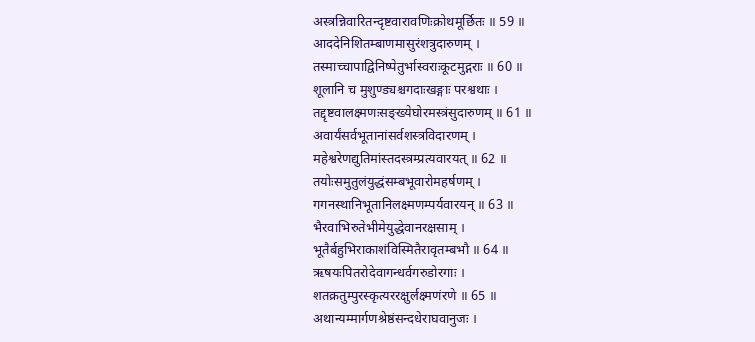अस्त्रन्निवारितन्दृष्टवारावणिःक्रोथमूर्छितः ॥ 59 ॥
आददेनिशितम्बाणमासुरंशत्रुदारुणम् ।
तस्माच्चापाद्विनिष्पेतुर्भास्वराःकूटमुद्गराः ॥ 60 ॥
शूलानि च मुशुण्ड्यश्चगदाःखङ्गाः परश्वथाः ।
तद्दृष्टवालक्ष्मणःसङ्ख्येघोरमस्त्रंसुदारुणम् ॥ 61 ॥
अवार्यंसर्वभूतानांसर्वशस्त्रविदारणम् ।
महेश्वरेणद्युतिमांस्तदस्त्रम्प्रत्यवारयत् ॥ 62 ॥
तयोःसमुतुलंयुद्धंसम्बभूवारोमहर्षणम् ।
गगनस्थानिभूतानिलक्ष्मणम्पर्यवारयन् ॥ 63 ॥
भैरवाभिरुतेभीमेयुद्धेवानरक्षसाम् ।
भूतैर्बहुभिराकाशंविस्मितैरावृतम्बभौ ॥ 64 ॥
ऋषयःपितरोदेवागन्धर्वगरुडोरगाः ।
शतक्रतुम्पुरस्कृत्यररक्षुर्लक्ष्मणंरणे ॥ 65 ॥
अथान्यम्मार्गणश्रेष्ठंसन्दधेराघवानुजः ।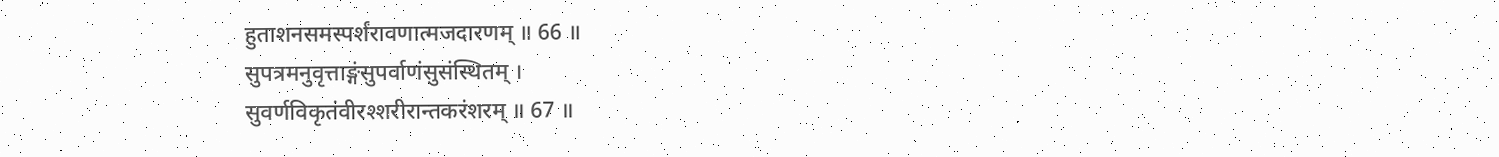हुताशनसमस्पर्शंरावणात्मजदारणम् ॥ 66 ॥
सुपत्रमनुवृत्ताङ्गंसुपर्वाणंसुसंस्थितम् ।
सुवर्णविकृतंवीरश्शरीरान्तकरंशरम् ॥ 67 ॥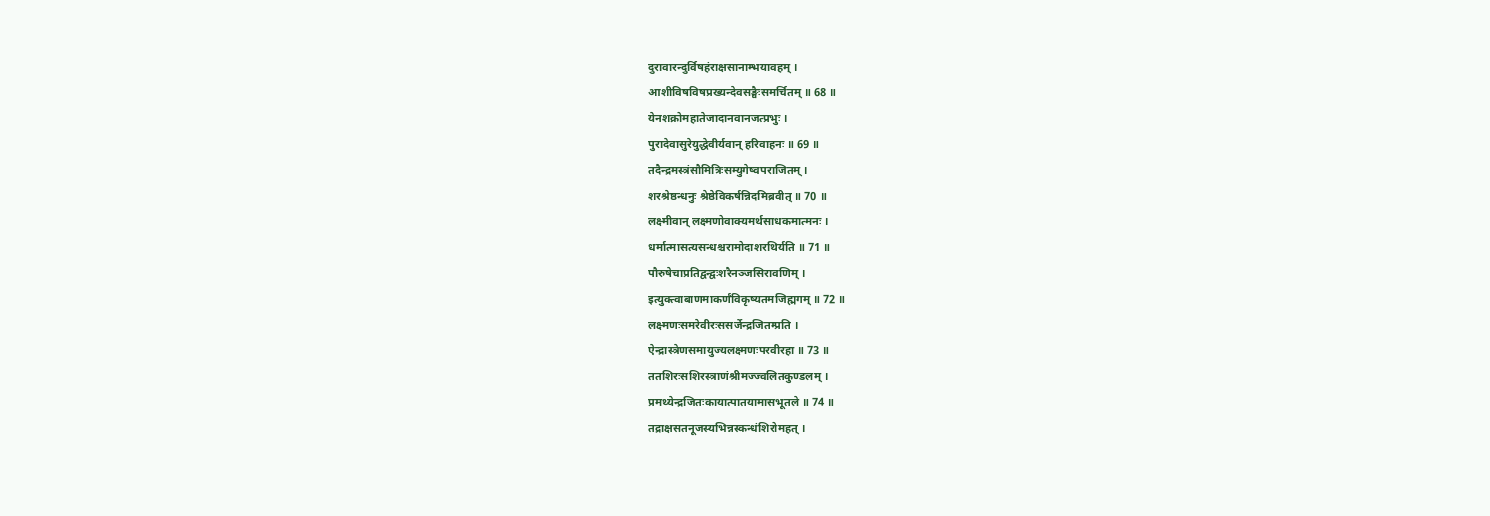दुरावारन्दुर्विषहंराक्षसानाम्भयावहम् ।
आशीविषविषप्रख्यन्देवसङ्घैःसमर्चितम् ॥ 68 ॥
येनशक्रोमहातेजादानवानजत्प्रभुः ।
पुरादेवासुरेयुद्धेवीर्यवान् हरिवाहनः ॥ 69 ॥
तदैन्द्रमस्त्रंसौमित्रिःसम्युगेष्वपराजितम् ।
शरश्रेष्ठन्धनुः श्रेष्ठेविकर्षन्निदमिब्रवीत् ॥ 70 ॥
लक्ष्मीवान् लक्ष्मणोवाक्यमर्थसाधकमात्मनः ।
धर्मात्मासत्यसन्धश्चरामोदाशरथिर्यति ॥ 71 ॥
पौरुषेचाप्रतिद्वन्द्वःशरैनञ्जसिरावणिम् ।
इत्युक्त्वाबाणमाकर्णंविकृष्यतमजिह्मगम् ॥ 72 ॥
लक्ष्मणःसमरेवीरःससर्जेन्द्रजितम्प्रति ।
ऐन्द्रास्त्रेणसमायुज्यलक्ष्मणःपरवीरहा ॥ 73 ॥
ततशिरःसशिरस्त्राणंश्रीमज्ज्वलितकुण्डलम् ।
प्रमथ्येन्द्रजितःकायात्पातयामासभूतले ॥ 74 ॥
तद्राक्षसतनूजस्यभिन्नस्कन्धंशिरोमहत् ।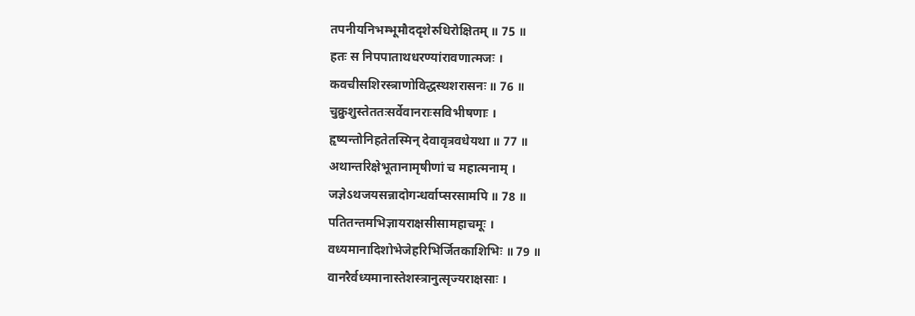तपनीयनिभम्भूमौददृशेरुधिरोक्षितम् ॥ 75 ॥
हतः स निपपाताथधरण्यांरावणात्मजः ।
कवचीसशिरस्त्राणोविद्धस्थशरासनः ॥ 76 ॥
चुक्रुशुस्तेततःसर्वेवानराःसविभीषणाः ।
हृष्यन्तोनिहतेतस्मिन् देवावृत्रवधेयथा ॥ 77 ॥
अथान्तरिक्षेभूतानामृषीणां च महात्मनाम् ।
जज्ञेऽथजयसन्नादोगन्धर्वाप्सरसामपि ॥ 78 ॥
पतितन्तमभिज्ञायराक्षसीसामहाचमूः ।
वध्यमानादिशोभेजेहरिभिर्जितकाशिभिः ॥ 79 ॥
वानरैर्वध्यमानास्तेशस्त्रानुत्सृज्यराक्षसाः ।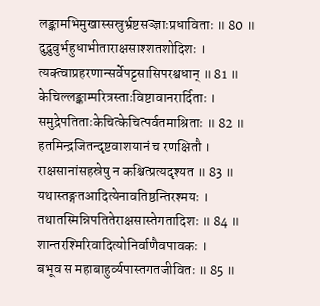लङ्कामभिमुखास्सस्रुर्भ्रष्टसञ्ज्ञाःप्रधाविताः ॥ 80 ॥
दुद्रुवुर्भहुधाभीताराक्षसाश्शतशोदिशः ।
त्यक्त्वाप्रहरणान्सर्वेपट्टसासिपरश्वधान् ॥ 81 ॥
केचिल्लङ्काम्परित्रस्ताःविष्टावानरार्दिताः ।
समुद्रेपतिताःकेचित्केचित्पर्वतमाश्रिताः ॥ 82 ॥
हतमिन्द्रजितन्दृष्टवाशयानं च रणक्षितौ ।
राक्षसानांसहस्रेषु न कश्चित्प्रत्यदृश्यत ॥ 83 ॥
यथास्तङ्गतआदित्येनावतिष्ठन्तिरश्मयः ।
तथातस्मिन्निपतितेराक्षसास्तेगतादिशः ॥ 84 ॥
शान्तरश्मिरिवादित्योनिर्वाणैवपावकः ।
बभूव स महाबाहुर्व्यपास्तगतजीवितः ॥ 85 ॥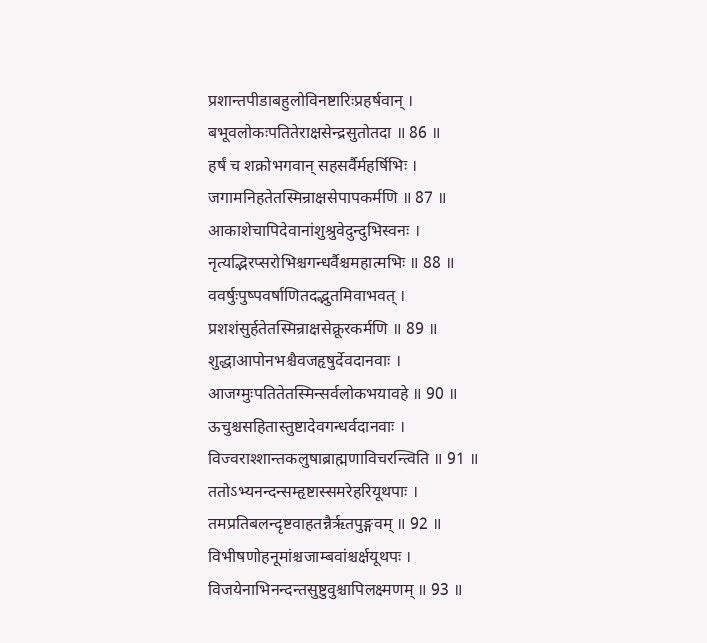प्रशान्तपीडाबहुलोविनष्टारिःप्रहर्षवान् ।
बभूवलोकःपतितेराक्षसेन्द्रसुतोतदा ॥ 86 ॥
हर्षं च शक्रोभगवान् सहसर्वैर्महर्षिभिः ।
जगामनिहतेतस्मिन्राक्षसेपापकर्मणि ॥ 87 ॥
आकाशेचापिदेवानांशुश्रुवेदुन्दुभिस्वनः ।
नृत्यद्भिरप्सरोभिश्चगन्धर्वैश्चमहात्मभिः ॥ 88 ॥
ववर्षुःपुष्पवर्षाणितदद्भुतमिवाभवत् ।
प्रशशंसुर्हतेतस्मिन्राक्षसेक्रूरकर्मणि ॥ 89 ॥
शुद्धाआपोनभश्चैवजहृषुर्देवदानवाः ।
आजग्मुःपतितेतस्मिन्सर्वलोकभयावहे ॥ 90 ॥
ऊचुश्चसहितास्तुष्टादेवगन्धर्वदानवाः ।
विज्वराश्शान्तकलुषाब्राह्मणाविचरन्त्विति ॥ 91 ॥
ततोऽभ्यनन्दन्सम्हृष्टास्समरेहरियूथपाः ।
तमप्रतिबलन्दृष्टवाहतन्नैरृतपुङ्गवम् ॥ 92 ॥
विभीषणोहनूमांश्चजाम्बवांश्चर्क्षयूथपः ।
विजयेनाभिनन्दन्तसुष्टुवुश्चापिलक्ष्मणम् ॥ 93 ॥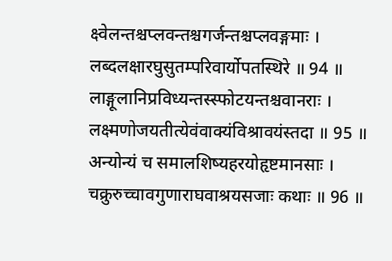क्ष्वेलन्तश्चप्लवन्तश्चगर्जन्तश्चप्लवङ्गमाः ।
लब्दलक्षारघुसुतम्परिवार्योपतस्थिरे ॥ 94 ॥
लाङ्गूलानिप्रविध्यन्तस्स्फोटयन्तश्चवानराः ।
लक्ष्मणोजयतीत्येवंवाक्यंविश्रावयंस्तदा ॥ 95 ॥
अन्योन्यं च समालशिष्यहरयोहृष्टमानसाः ।
चक्रुरुच्चावगुणाराघवाश्रयसजाः कथाः ॥ 96 ॥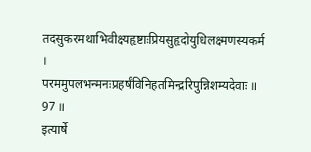तदसुकरमथाभिवीक्ष्यहृष्टाःप्रियसुहृदोयुधिलक्ष्मणस्यकर्म ।
परममुपलभन्मनःप्रहर्षंविनिहतमिन्द्ररिपुन्निशम्यदेवाः ॥ 97 ॥
इत्यार्षे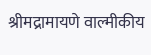श्रीमद्रामायणे वाल्मीकीय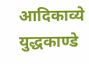आदिकाव्ये युद्धकाण्डे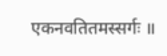एकनवतितमस्सर्गः ॥